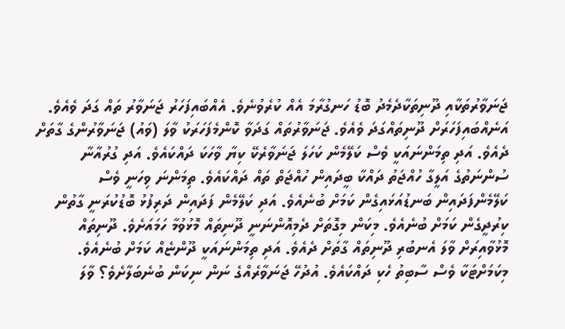ޖަނަވާރުތަކާއި ދޫނިތަކާދެމެދު ބޮޑު ހަނގުރާމަ އެއް ކުރެވުނެވެ. އެއްބައިފަހަރު ޖަނަވާރު ތައް ގަދަ ވެއެވެ. އަނެއްބައިފަހަރަށް ދޫނިތައްގަދަ ވެއެވެ. ޖަނަވާރުތައް ގަދަވާ ކޮންމެފަހަރަކު ވާލަ (ވައު) ޖަނަވާރުންގެ ގާތަށް ދެއެވެ. އަދި ތިމަންނައަކީ ވެސް ކަލޭމެން ކަހަލަ ޖަނަވާރެކޭ ކިޔާ ވާހަކަ ދައްކައެވެ. އަދި ގުރުއާނާ ސުންނަތުގެ އަލީގާ ހުއްޖަތު ދައްކާ ބީދައިން ހުއްޖަތް ތައް ދައްކައެވެ. ތިމަންނަ ވިހަނީ ވެސް ކަލޭމެންފަދައިން ބަނޑުއަޅައިގެން ކަމަށް ބުނެއެވެ. އަދި ކަލޭމެން ފަދައިން ދަރިފުޅު ބޮޑުކުރަނީ ގާތުން ކިރުދީގެން ކަމަށް ބުނެއެވެ. މިކަން މިގޮތަށް ދެމިއޮންނަނީ ދޫނިތައް މޮޅުވުމާ ހަމައަށެވެ. ދޫނިތައް މޮޅުވާއިރަށް ވާލަ އެނބުރި ދޫނިތައް ގާތަށް ދެއެވެ. އަދި ތިމަންނައަކީ ދޫންޏެއް ކަމަށް ބުނެއެވެ. މިކަމަށްޓަކާ ވެސް ސާބިތު ހެކި ދައްކައެވެ. އުދުހޭ ޖަނަވާރެއްގެ ނަން ނިކަން ބުނެބަލާށެވެ؟ ވާލަ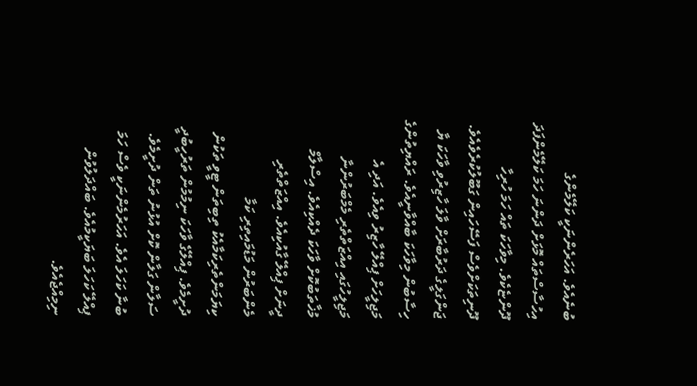ބުނެއެވެ. އަހަރެންނަކީ ކަލޭމެންގެ އިހުސާސްތައް މޮޅަށް ދަންނަ ހަމަ ކަލޭމެންފަދަ ދޫންޏެކެވެ. މިވާހަކަ ތައް ހަމަ ހުރިހާ ދޫނިތަކަށްވެސް ފަސޭހައިން ގަބޫލުކުރެވެއެވެ.
ޖަންގަލީގެ ދަރުބާރަށް ވާލަ ހާޒިރުވި ވާހަކަ ޔާ ހިސާބުން މިވާހަކަ ބާއްވާނީއެވެ. ރައްޔިތުންގެ މަޖިލީހަށް ޕިއްލޭ ހާޒިރު ވިއެވެ. އަދި އެ މަޖިލީހުގައި އިއްޒަތްތެރި މެމްބަރުންނާ މުޚާތަބުކޮށް ވާހަކަ ދެއްކިއެވެ. އިސްލާމް ދީނަށް ޕިއްލޭ ގާއުކިއެވެ. އިއްޒަތްތެރި މެންބަރުން މަޑުމައިތިރި ކަމާ ކިޔަމަންތެރިކަމާއެކު ތިބިތަން ޓީވީ ތަކުން ދުށީމެވެ. ޕިއްލޭގެ ވާހަކަ ނިމުމުން ތަރުހީބުދީ ސަލާން ގަލާން ކޮށް އުޅުނު ތަން ދުށީމެވެ. ބުނާ ކަހަލަ އެވެ. އަހަރުމެންނަކީ ވެސް ހަމަ ޕިއްލޭ ކަހަލަ ބަޔަކީމުއެވެ. ބައްދަލުވުން ނިމިއްޖެއެވެ.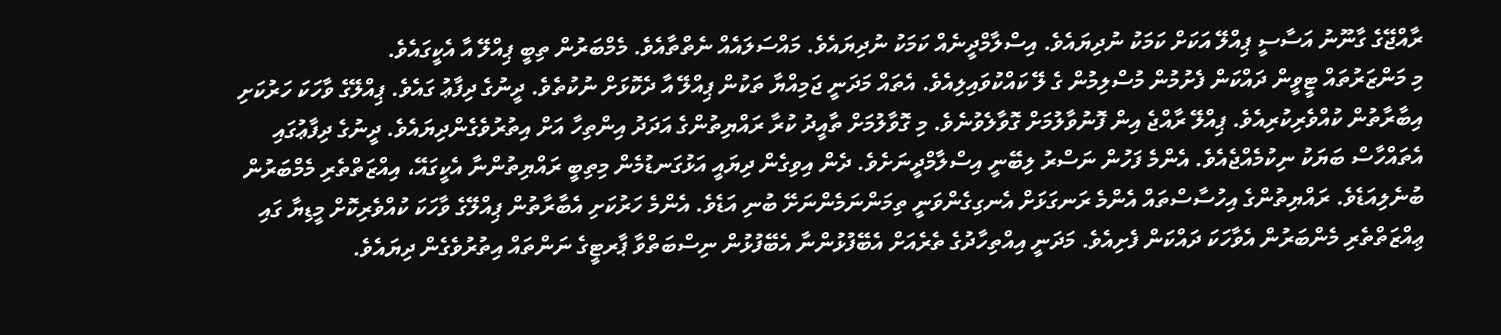ރާއްޖޭގެ ގާނޫނު އަސާސީ ޕިއްލޭ އަކަށް ކަމަކު ނުދިޔައެވެ. އިސްލާމްދީނެއް ކަމަކު ނުދިޔައެވެ. މައްސަލައެއް ނެތްތާއެވެ. މެމްބަރުން ތިބީ ޕިއްލޭ އާ އެކީގައެވެ.
މި މަންޒަރުތައް ޓީވީން ދައްކަން ފެށުމުން މުސްލިމުން ގެ ލޭ ކައްކުވައިލިއެވެ. އެތައް މަދަނީ ޖަމިއްޔާ ތަކުން ޕިއްލޭ އާ ދެކޮޅަށް ނުކުތެވެ. ދީނުގެ ދިފާޢު ގައެވެ. ޕިއްލޭގެ ވާހަކަ ހަރުކަށި އިބާރާތުން ކުއްވެރިކުރިއެވެ. ޕިއްލޭ ރާއްޖެ އިން ފޮނުވާލުމަށް ގޮވާލެވުނެވެ. މި ގޮވާލުމަށް ތާއީދު ކުރާ ރައްޔިތުންގެ އަދަދު އިންތިހާ އަށް އިތުރުވެގެންދިޔައެވެ. ދީނުގެ ދިފާޢުގައި އެތައްހާސް ބަޔަކު ނިކުމެއްޖެއެވެ. އެންމެ ފަހުން ނަސްރު ލިބޭނީ އިސްލާމްދީނަށެވެ. ދެން އިވިގެން ދިޔައީ އަޅުގަނޑުމެން މިތިބީ ރައްޔިތުންނާ އެކީގައޭ، އިއްޒަތްތެރި މެމްބަރުން ބުނެލިއަޑެވެ. ރައްޔިތުންގެ އިހުސާސްތައް އެންމެ ރަނގަޅަށް އެނގިގެންވަނީ ތިމަންނަމެންނަށޭ ބުނި އަޑެވެ. އެންމެ ހަރުކަށި އެބާރާތުން ޕިއްލޭގެ ވާހަކަ ކުއްވެރިކޮށް މީޑިޔާ ގައި ޢިއްޒަތްތެރި މެންބަރުން އެވާހަކަ ދައްކަން ފެށިއެވެ. މަދަނީ އިއްތިހާދުގެ ތެރެއަށް އެބޭފުޅުންނާ އެބޭފުޅުން ނިސްބަތްވާ ޕާރޓީގެ ނަންތައް އިތުރުވެގެން ދިޔައެވެ.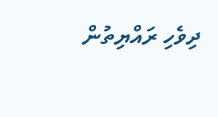ދިވެހި ރައްޔިތުން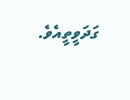ގަދަވީތީއެވެ.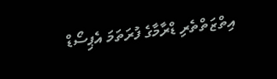އިތްޒަތްތެރި ޑްރާމާގެ ފުރަތަމަ އެޕިސޯޑް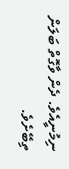ނިމުނީއެވެ. ދެން ވާގޮތް ބަލަން ތިބޭށެވެ.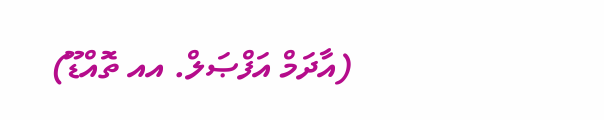(އާދަމް އަފްޞަލް. އއ ތޮއްޑޫ)